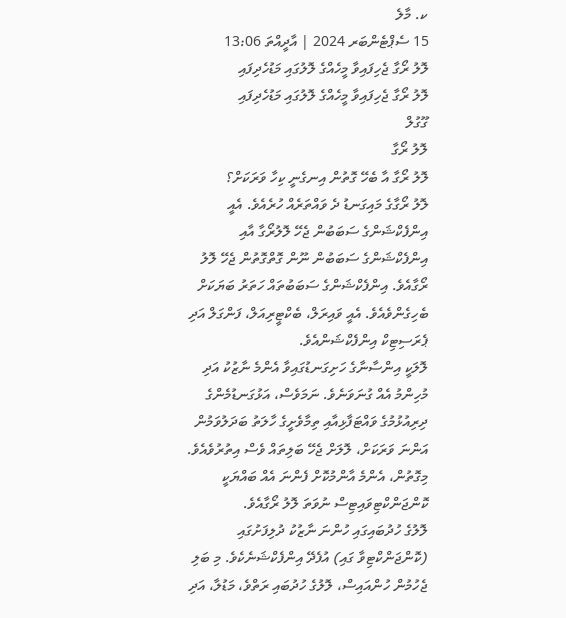ކ. މާލެ
15 ސެޕްޓެންބަރ 2024 | އާދީއްތަ 13:06
ލޮލު ރޯގާ ޖެހިފައިވާ މީހެއްގެ ލޮލުގައި މަޑުހެދިފައި
ލޮލު ރޯގާ ޖެހިފައިވާ މީހެއްގެ ލޮލުގައި މަޑުހެދިފައި
ގޫގުލް
ލޮލު ރޯގާ
ލޮލު ރޯގާ އާ ބެހޭ ގޮތުން އިނގެނީ ކިހާ ވަރަކަށް؟
ލޮލު ރޯގާގެ މައިގަނޑު ދެ ވައްތަރެއް ހުރެއެވެ. އެއީ އިންފެކްޝަންގެ ސަބަބުން ޖެހޭ ލޮލުރޯގާ އާއި އިންފެކްޝަންގެ ސަބަބުން ނޫން ގޮތްގޮތުން ޖެހޭ ލޮލު ރޯގާއެވެ. އިންފެކްޝަންގެ ސަބަބުތައް ހަތަރު ބަޔަކަށް ބެހިގެންވެއެވެ. އެއީ ވައިރަލް، ބެކްޓީރިއަލް، ފަންގަލް އަދި ޕެރަސިޓިކް އިންފެކްޝަންއެވެ.
ލޮލަކީ އިންސާނާގެ ހަށިގަނޑުގައިވާ އެންމެ ނާޒުކު އަދި މުހިންމު އެއް ގުނަވަނެވެ. ނަމަވެސް، އަޅުގަނޑުމެންގެ ދިރިއުޅުމުގެ ވައްޓަފާޅިއާއި ތިމާވެށީގެ ހާލަތު ބަދަލުވަމުން އަންނަ ވަރަކަށް، ލޮލަށް ޖެހޭ ބަލިތައް ވެސް އިތުރުވެއެވެ. މިގޮތުން، އެންމެ އާންމުކޮށް ފެންނަ އެއް ބައްޔަކީ ކޮންޖަންކްޓިވައިޓިސް ނުވަތަ ލޮލު ރޯގާއެވެ.
ލޮލުގެ ހުދުބައިގައި ހުންނަ ނާޒުކު ދުލިފަށުގައި (ކޮންޖަންކްޓިވާ ގައި) އުފެދޭ އިންފެކްޝަނެކެވެ. މި ބަލި ޖެހުމުން ހުންއައިސް، ލޮލުގެ ހުދުބައި ރަތްވެ، މަޑުލާ، އަދި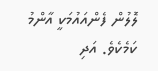ލޮލުން ފެންއައުމަކީ އާންމު ކަމެކެވެ. އަދި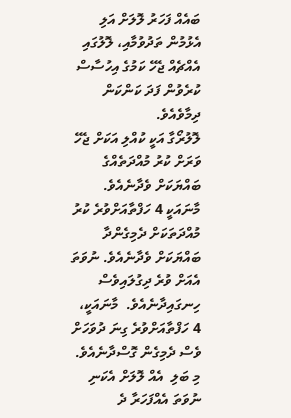ބައެއް ފަހަރު ލޮލަށް އަލި އެޅުމުން ތަދުވުމާއި، ލޮލުގައި އެއްޗެއް ޖެހޭ ކަމުގެ އިހުސާސް ކުރެވުން ފަދަ ކަންކަން ދިމާވެއެވެ.
ލޮލުރޯގާ އަކީ ކުއްލި އަކަށް ޖެހޭ ވަރަށް ކުރު މުއްދަތެއްގެ ބައްޔަކަށް ވެދާނެއެވެ. މާނައަކީ 4 ހަފްތާއަށްވުރެ ކުރު މުއްދަތަކަށް ދެމިގެންދާ ބައްޔަކަށް ވެދާނެއެވެ. ނުވަތަ އެއަށް ވުރެ ދިގުލައިވެސް ހިނގައިދާނެއެވެ.  މާނައަކީ، 4 ހަފްތާއަށްވުރެ ގިނަ ދުވަހަށް ވެސް ދެމިގެން ގޮސްދާނެއެވެ. މި ބަލި  އެއް ލޮލަށް އެކަނި ނުވަތަ އެއްފަހަރާ ދެ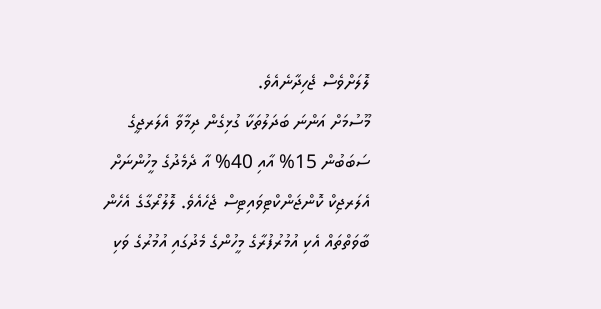ލޮލަށްވެސް ޖެހިދާނެއެވެ.
މޫސުމަށް އަންނަ ބަދަލުތަކާ ގުޅިގެން ދިމާވާ އެލަރޖީގެ ސަބަބުން 15% އާއި 40% އާ ދެމެދުގެ މީހުންނަށް އެލަރޖިކް ކޮންޖަންކްޓިވައިޓިސް ޖެހެއެވެ. ލޮލުރޯގާގެ އެހެން ބާވަތްތައް އެކި އުމުރުފުރާގެ މީހުންގެ މެދުގައި އުމުރުގެ ވަކި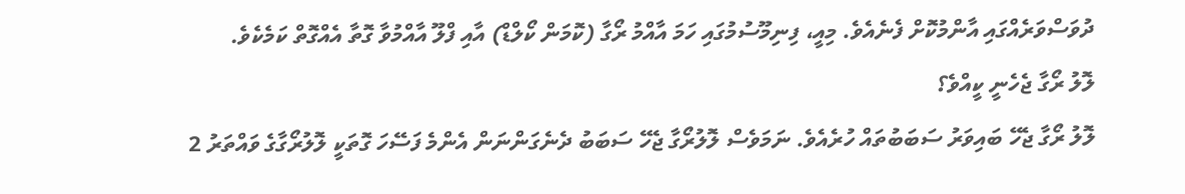ދުވަސްވަރެއްގައި އާންމުކޮށް ފެނެއެވެ. މިއީ، ފިނިމޫސުމުގައި ހަމަ އާއްމު ރޯގާ (ކޮމަން ކޯލްޑް) އާއި ފްލޫ އާއްމުވާ ގޮތާ އެއްގޮތް ކަމެކެވެ.
ލޮލު ރޯގާ ޖެހެނީ ކީއްވެ؟
ލޮލު ރޯގާ ޖެހޭ ބައިވަރު ސަބަބުތައް ހުރެއެވެ. ނަމަވެސް ލޮލުރޯގާ ޖެހޭ ސަބަބު ދެނެގަންނަން އެންމެ ފަސޭހަ ގޮތަކީ ލޮލުރޯގާގެ ވައްތަރު 2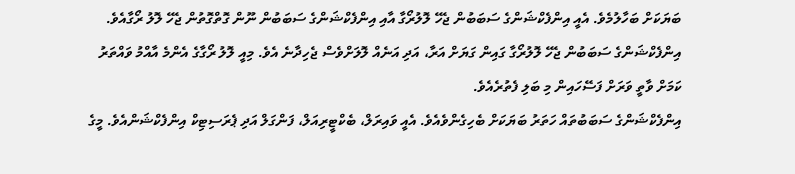ބަޔަކަށް ބަހާލުމެވެ. އެއީ އިންފެކްޝަންގެ ސަބަބުން ޖެހޭ ލޮލުރޯގާ އާއި އިންފެކްޝަންގެ ސަބަބުން ނޫން ގޮތްގޮތުން ޖެހޭ ލޮލު ރޯގާއެވެ.
އިންފެކްޝަންގެ ސަބަބުން ޖެހޭ ލޮލުރޯގާ ގައިން ގަޔަށް އަރާ، އަދި އަނެއް ލޮލަށްވެސް ޖެހިދާނެ އެވެ. މިއީ ލޮލު ރޯގާގެ އެންމެ އާއްމު ވައްތަރު ކަމަށް ވާތީ ވަރަށް ފަސޭހައިން މި ބަލި ފެތުރެއެވެ.
އިންފެކްޝަންގެ ސަބަބުތައް ހަތަރު ބަޔަކަށް ބެހިގެންވެއެވެ. އެއީ ވައިރަލް، ބެކްޓީރިއަލް، ފަންގަލް އަދި ޕެރަސިޓިކް އިންފެކްޝަންއެވެ. މީގެ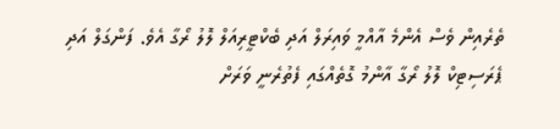ތެރެއިން ވެސް އެންމެ އާއްމީ ވައިރަލް އަދި ބެކްޓީރިއަލް ލޮލު ރޯގާ އެވެ. ފަންގަލް އަދި ޕެރަސިޓިކް ލޮލު ރޯގާ އާންމު ގޮތެއްގައި ފެތުރެނީ ވަރަށް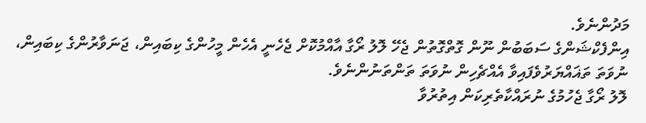މަދުންނެވެ.
އިންފެކްޝަންގެ ސަބަބުން ނޫން ގޮތްގޮތުން ޖެހޭ ލޮލު ރޯގާ އާއްމުކޮށް ޖެހެނީ އެހެން މީހުންގެ ކިބައިން، ޖަނަވާރުންގެ ކިބައިން، ނުވަތަ ތަޣައްޔަރުވެފައިވާ އެއްޗެހިން ނުވަތަ ތަންތަނުންނެވެ.
ލޮލު ރޯގާ ޖެހުމުގެ ނުރައްކާތެރިކަން އިތުރުވާ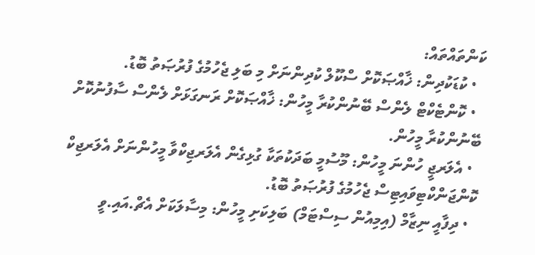ކަންތައްތައް:
  • ކުޑަކުދިން: ޚާއްޞަކޮށް ސްކޫލް ކުދިންނަށް މި ބަލި ޖެހުމުގެ ފުރުޞަތު ބޮޑު.
  • ކޮންޓެކްޓް ލެންސް ބޭނުންކުރާ މީހުން: ޚާއްޞަކޮށް ރަނގަޅަށް ލެންސް ސާފުނުކޮށް ބޭނުންކުރާ މީހުން.
  • އެލަރޖީ ހުންނަ މީހުން: މޫސުމީ ބަދަކުތަކާ ގުޅިގެން އެލަރޖިކްވާ މީހުންނަށް އެލަރޖިކް ކޮންޖަންކްޓިވައިޓިސް ޖެހުމުގެ ފުރުޞަތު ބޮޑު.
  • ދިފާއީ ނިޒާމް (އިމިއުން ސިސްޓަމް) ބަލިކަށި މީހުން: މިސާލަކަށް އެޗް.އައި.ވީ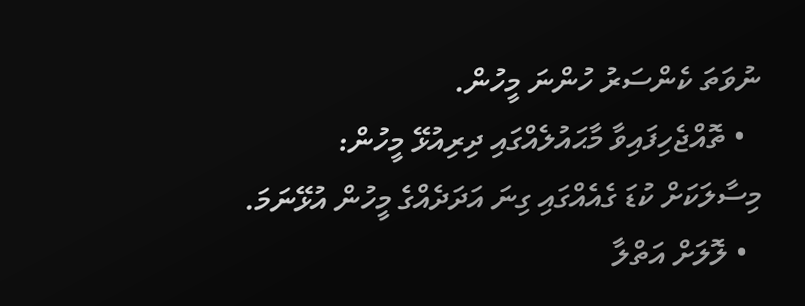ނުވަތަ ކެންސަރު ހުންނަ މީހުން.
  • ތޮއްޖެހިފައިވާ މާޙައުލެއްގައި ދިރިއުޅޭ މީހުން: މިސާލަކަށް ކުޑަ ގެއެއްގައި ގިނަ އަދަދެއްގެ މީހުން އުޅޭނަމަ.
  • ލޮލަށް އަތްލާ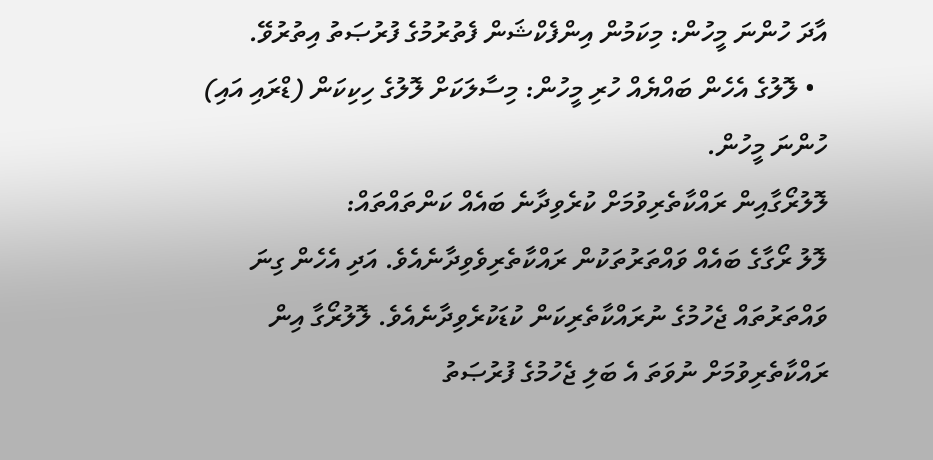އާދަ ހުންނަ މީހުން: މިކަމުން އިންފެކްޝަން ފެތުރުމުގެ ފުރުޞަތު އިތުރުވޭ.
  • ލޮލުގެ އެހެން ބައްޔެއް ހުރި މީހުން: މިސާލަކަށް ލޮލުގެ ހިކިކަން (ޑްރައި އައި) ހުންނަ މީހުން.
ލޮލުރޯގާއިން ރައްކާތެރިވުމަށް ކުރެވިދާނެ ބައެއް ކަންތައްތައް:
ލޮލު ރޯގާގެ ބައެއް ވައްތަރުތަކުން ރައްކާތެރިވެވިދާނެއެވެ. އަދި އެހެން ގިނަ ވައްތަރުތައް ޖެހުމުގެ ނުރައްކާތެރިކަން ކުޑަކުރެވިދާނެއެވެ. ލޮލުރޯގާ އިން ރައްކާތެރިވުމަށް ނުވަތަ އެ ބަލި ޖެހުމުގެ ފުރުޞަތު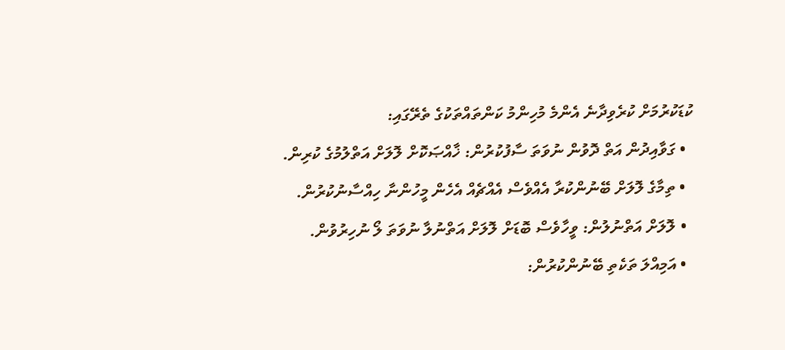ކުޑަކުރުމަށް ކުރެވިދާނެ އެންމެ މުހިންމު ކަންތައްތަކުގެ ތެރޭގައި:
  • ގަވާއިދުން އަތް ދޮވުން ނުވަތަ ސާފުކުރުން: ޚާއްޞަކޮށް ލޮލަށް އަތްލުމުގެ ކުރިން.
  • ތިމާގެ ލޮލަށް ބޭނުންކުރާ އެއްވެސް އެއްޗެއް އެހެން މީހުންނާ ހިއްސާނުކުރުން.
  • ލޮލަށް އަތްނުލުން: ވީހާވެސް ބޮޑަށް ލޮލަށް އަތްނުލާ ނުވަތަ ލޯ ނުހިރުވުން.
  • އަމިއްލަ ތަކެތި ބޭނުންކުރުން: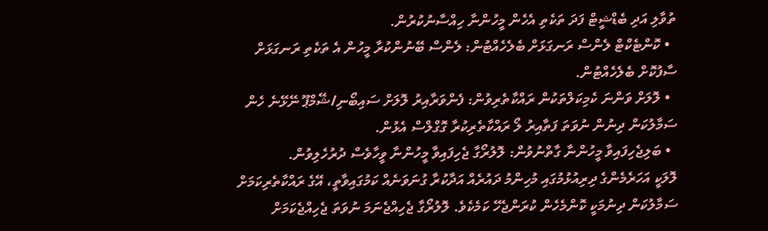ތުވާލި އަދި ބެޑްޝީޓް ފަދަ ތަކެތި އެހެން މީހުންނާ ހިއްސާނުކުރުން.
  • ކޮންޓެކްޓް ލެންސް ރަނގަޅަށް ބެލެހެއްޓުން: ލެންސް ބޭނުންކުރާ މީހުން އެ ތަކެތި ރަނގަޅަށް ސާފުކޮށް ބެލެހެއްޓުން.
  • ލޮލަށް ވަންނަ ކެމިކަލްތަކުން ރައްކާތެރިވުން: ފެންވަރާއިރު ލޮލަށް ސައިބޯނި/ޝޭމްޕޫ ނޭޅޭނެ ހެން ސަމާލުކަން ދިނުން ނުވަތަ ފަތާއިރު ލޯ ރައްކާތެރިކުރާ ގޮގްލްސް އެޅުން.
  • ބަލިޖެހިފައިވާ މީހުންނާ ގާތްނުވުން: ލޮލުރޯގާ ޖެހިފައިވާ މީހުންނާ ވީހާވެސް ދުރުހެލިވުން.
ލޮލަކީ އަހަރެމެންގެ ދިރިއުޅުމުގައި މުހިންމު ދައުރެއް އަދާކުރާ ގުނަވަނެއް ކަމުގައިވާތީ، އޭގެ ރައްކާތެރިކަމަށް ސަމާލުކަން ދިނުމަކީ ކޮންމެހެން ކުރަންޖެހޭ ކަމެކެވެ. ލޮލުރޯގާ ޖެހިއްޖެނަމަ ނުވަތަ ޖެހިއްޖެކަމަށް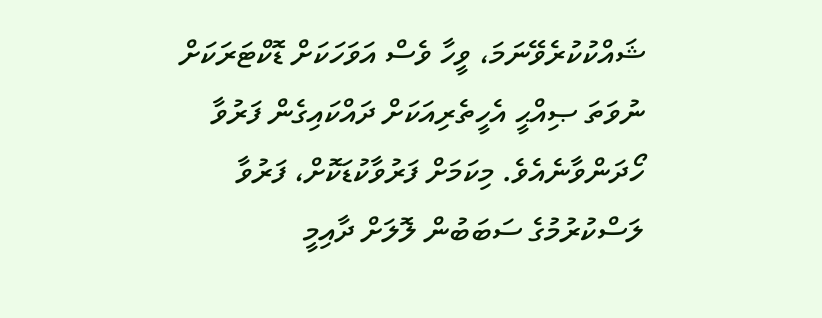ޝައްކުކުރެވޭނަމަ، ވީހާ ވެސް އަވަހަކަށް ޑޮކްޓަރަކަށް ނުވަތަ ޞިއްޙީ އެހީތެރިއަކަށް ދައްކައިގެން ފަރުވާ ހޯދަންވާނެއެވެ. މިކަމަށް ފަރުވާކުޑަކޮށް، ފަރުވާ ލަސްކުރުމުގެ ސަބަބުން ލޮލަށް ދާއިމީ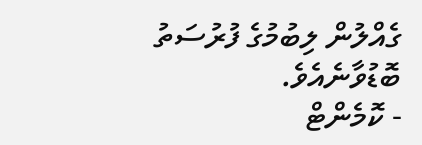ގެއްލުން ލިބުމުގެ ފުރުސަތު ބޮޑުވާނެއެވެ.
- ކޮމެންޓް